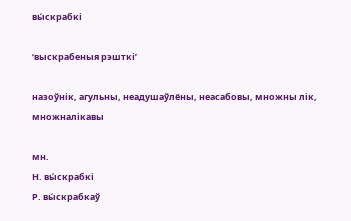вы́скрабкі

‘выскрабеныя рэшткі’

назоўнік, агульны, неадушаўлёны, неасабовы, множны лік, множналікавы

мн.
Н. вы́скрабкі
Р. вы́скрабкаў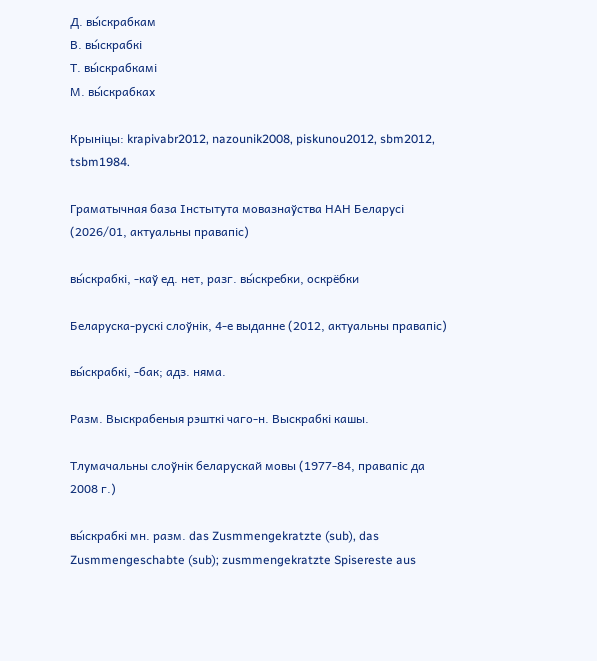Д. вы́скрабкам
В. вы́скрабкі
Т. вы́скрабкамі
М. вы́скрабках

Крыніцы: krapivabr2012, nazounik2008, piskunou2012, sbm2012, tsbm1984.

Граматычная база Інстытута мовазнаўства НАН Беларусі (2026/01, актуальны правапіс)

вы́скрабкі, -каў ед. нет, разг. вы́скребки, оскрёбки

Беларуска-рускі слоўнік, 4-е выданне (2012, актуальны правапіс)

вы́скрабкі, ‑бак; адз. няма.

Разм. Выскрабеныя рэшткі чаго‑н. Выскрабкі кашы.

Тлумачальны слоўнік беларускай мовы (1977-84, правапіс да 2008 г.)

вы́скрабкі мн. разм. das Zusmmengekratzte (sub), das Zusmmengeschabte (sub); zusmmengekratzte Spisereste aus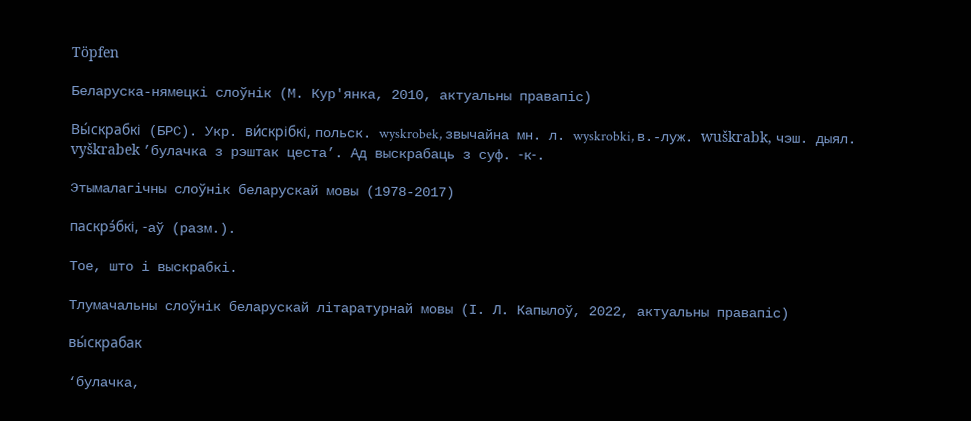Töpfen

Беларуска-нямецкі слоўнік (М. Кур'янка, 2010, актуальны правапіс)

Вы́скрабкі (БРС). Укр. ви́скрібкі, польск. wyskrobek, звычайна мн. л. wyskrobki, в.-луж. wuškrabk, чэш. дыял. vyškrabek ’булачка з рэштак цеста’. Ад выскрабаць з суф. ‑к‑.

Этымалагічны слоўнік беларускай мовы (1978-2017)

паскрэ́бкі, -аў (разм.).

Тое, што і выскрабкі.

Тлумачальны слоўнік беларускай літаратурнай мовы (І. Л. Капылоў, 2022, актуальны правапіс)

вы́скрабак

‘булачка,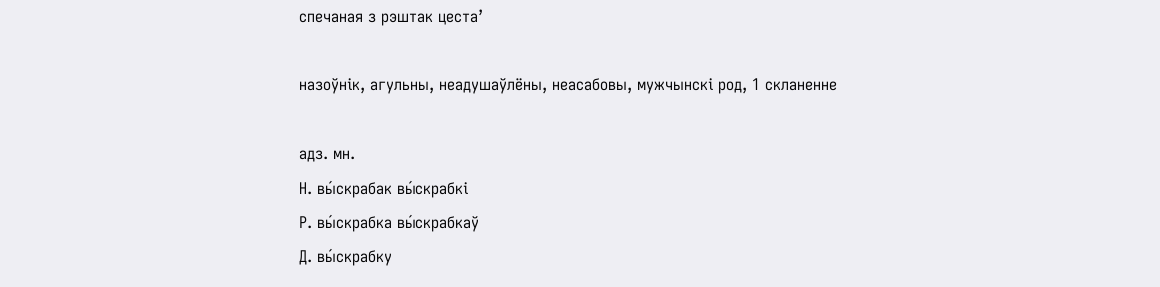спечаная з рэштак цеста’

назоўнік, агульны, неадушаўлёны, неасабовы, мужчынскі род, 1 скланенне

адз. мн.
Н. вы́скрабак вы́скрабкі
Р. вы́скрабка вы́скрабкаў
Д. вы́скрабку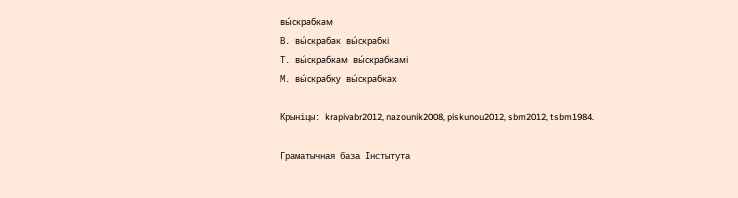вы́скрабкам
В. вы́скрабак вы́скрабкі
Т. вы́скрабкам вы́скрабкамі
М. вы́скрабку вы́скрабках

Крыніцы: krapivabr2012, nazounik2008, piskunou2012, sbm2012, tsbm1984.

Граматычная база Інстытута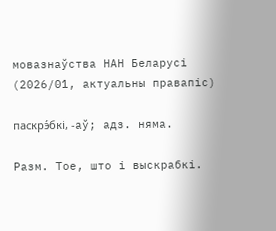мовазнаўства НАН Беларусі (2026/01, актуальны правапіс)

паскрэ́бкі, ‑аў; адз. няма.

Разм. Тое, што і выскрабкі.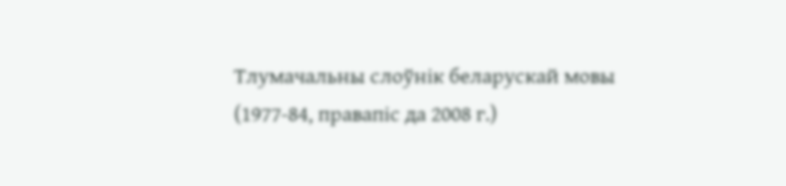Тлумачальны слоўнік беларускай мовы (1977-84, правапіс да 2008 г.)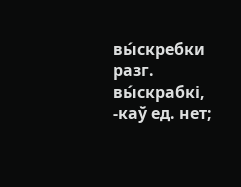вы́скребки разг. вы́скрабкі, -каў ед. нет;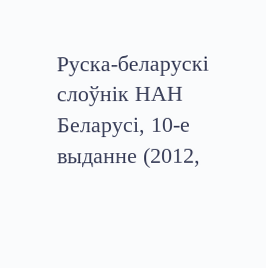Руска-беларускі слоўнік НАН Беларусі, 10-е выданне (2012,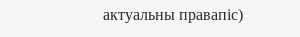актуальны правапіс)